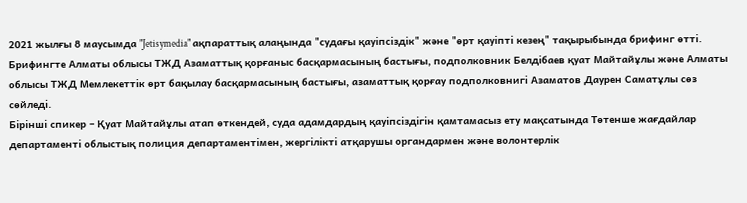2021 жылғы 8 маусымда "Jetisymedia" ақпараттық алаңында "судағы қауіпсіздік" және "өрт қауіпті кезең" тақырыбында брифинг өтті.
Брифингте Алматы облысы ТЖД Азаматтық қорғаныс басқармасының бастығы, подполковник Белдібаев қуат Майтайұлы және Алматы облысы ТЖД Мемлекеттік өрт бақылау басқармасының бастығы, азаматтық қорғау подполковнигі Азаматов Даурен Саматұлы сөз сөйледі.
Бірінші спикер – Қуат Майтайұлы атап өткендей, суда адамдардың қауіпсіздігін қамтамасыз ету мақсатында Төтенше жағдайлар департаменті облыстық полиция департаментімен, жергілікті атқарушы органдармен және волонтерлік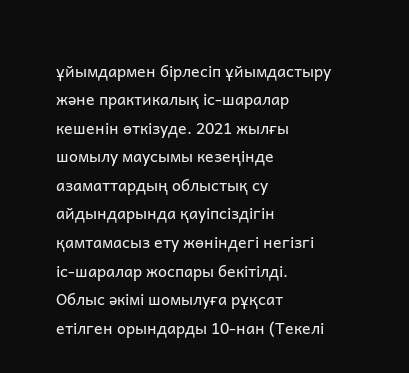ұйымдармен бірлесіп ұйымдастыру және практикалық іс-шаралар кешенін өткізуде. 2021 жылғы шомылу маусымы кезеңінде азаматтардың облыстық су айдындарында қауіпсіздігін қамтамасыз ету жөніндегі негізгі іс-шаралар жоспары бекітілді. Облыс әкімі шомылуға рұқсат етілген орындарды 10-нан (Текелі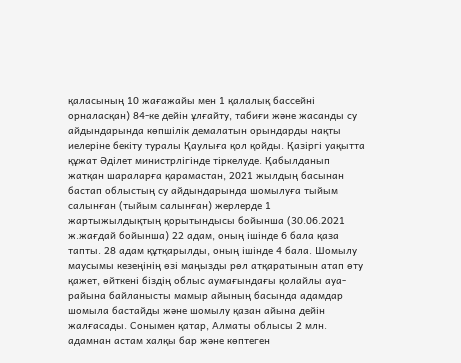қаласының 10 жағажайы мен 1 қалалық бассейні орналасқан) 84-ке дейін ұлғайту, табиғи және жасанды су айдындарында көпшілік демалатын орындарды нақты иелеріне бекіту туралы Қаулыға қол қойды. Қазіргі уақытта құжат Әділет министрлігінде тіркелуде. Қабылданып жатқан шараларға қарамастан, 2021 жылдың басынан бастап облыстың су айдындарында шомылуға тыйым салынған (тыйым салынған) жерлерде 1 жартыжылдықтың қорытындысы бойынша (30.06.2021 ж.жағдай бойынша) 22 адам, оның ішінде 6 бала қаза тапты. 28 адам құтқарылды, оның ішінде 4 бала. Шомылу маусымы кезеңінің өзі маңызды рөл атқаратынын атап өту қажет, өйткені біздің облыс аумағындағы қолайлы ауа-райына байланысты мамыр айының басында адамдар шомыла бастайды және шомылу қазан айына дейін жалғасады. Сонымен қатар, Алматы облысы 2 млн. адамнан астам халқы бар және көптеген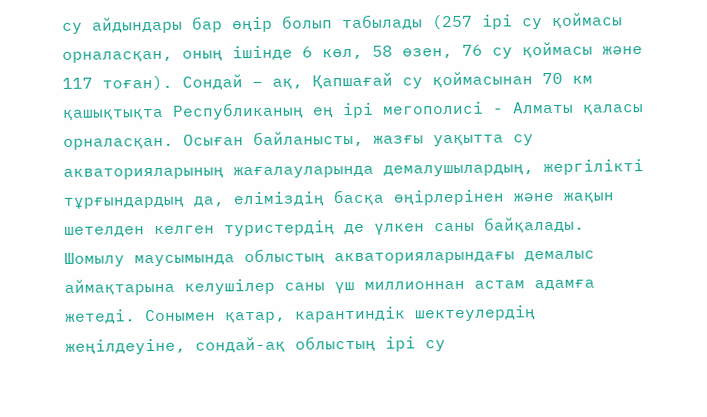су айдындары бар өңір болып табылады (257 ірі су қоймасы орналасқан, оның ішінде 6 көл, 58 өзен, 76 су қоймасы және 117 тоған). Сондай – ақ, Қапшағай су қоймасынан 70 км қашықтықта Республиканың ең ірі мегополисі - Алматы қаласы орналасқан. Осыған байланысты, жазғы уақытта су акваторияларының жағалауларында демалушылардың, жергілікті тұрғындардың да, еліміздің басқа өңірлерінен және жақын шетелден келген туристердің де үлкен саны байқалады. Шомылу маусымында облыстың акваторияларындағы демалыс аймақтарына келушілер саны үш миллионнан астам адамға жетеді. Сонымен қатар, карантиндік шектеулердің жеңілдеуіне, сондай-ақ облыстың ірі су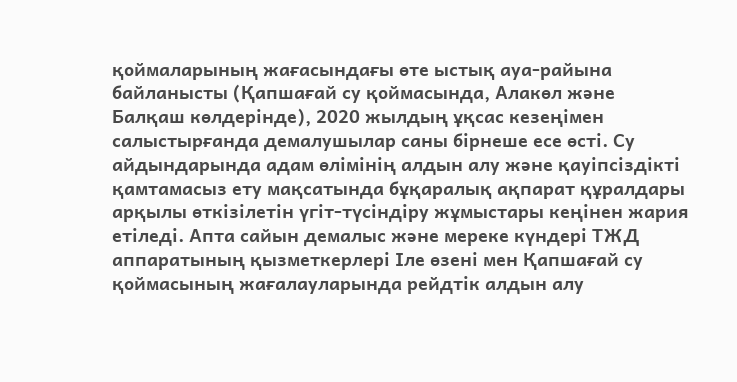қоймаларының жағасындағы өте ыстық ауа-райына байланысты (Қапшағай су қоймасында, Алакөл және Балқаш көлдерінде), 2020 жылдың ұқсас кезеңімен салыстырғанда демалушылар саны бірнеше есе өсті. Су айдындарында адам өлімінің алдын алу және қауіпсіздікті қамтамасыз ету мақсатында бұқаралық ақпарат құралдары арқылы өткізілетін үгіт-түсіндіру жұмыстары кеңінен жария етіледі. Апта сайын демалыс және мереке күндері ТЖД аппаратының қызметкерлері Іле өзені мен Қапшағай су қоймасының жағалауларында рейдтік алдын алу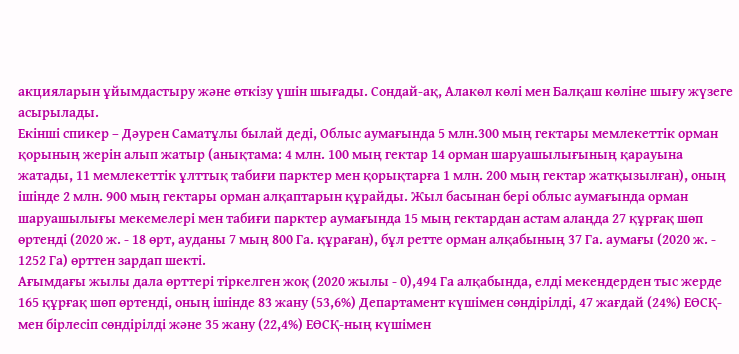акцияларын ұйымдастыру және өткізу үшін шығады. Сондай-ақ, Алакөл көлі мен Балқаш көліне шығу жүзеге асырылады.
Екінші спикер – Дәурен Саматұлы былай деді, Облыс аумағында 5 млн.300 мың гектары мемлекеттік орман қорының жерін алып жатыр (анықтама: 4 млн. 100 мың гектар 14 орман шаруашылығының қарауына жатады, 11 мемлекеттік ұлттық табиғи парктер мен қорықтарға 1 млн. 200 мың гектар жатқызылған), оның ішінде 2 млн. 900 мың гектары орман алқаптарын құрайды. Жыл басынан бері облыс аумағында орман шаруашылығы мекемелері мен табиғи парктер аумағында 15 мың гектардан астам алаңда 27 құрғақ шөп өртенді (2020 ж. - 18 өрт, ауданы 7 мың 800 Га. құраған), бұл ретте орман алқабының 37 Га. аумағы (2020 ж. - 1252 Га) өрттен зардап шекті.
Ағымдағы жылы дала өрттері тіркелген жоқ (2020 жылы - 0),494 Га алқабында, елді мекендерден тыс жерде 165 құрғақ шөп өртенді, оның ішінде 83 жану (53,6%) Департамент күшімен сөндірілді, 47 жағдай (24%) ЕӨСҚ-мен бірлесіп сөндірілді және 35 жану (22,4%) ЕӨСҚ-ның күшімен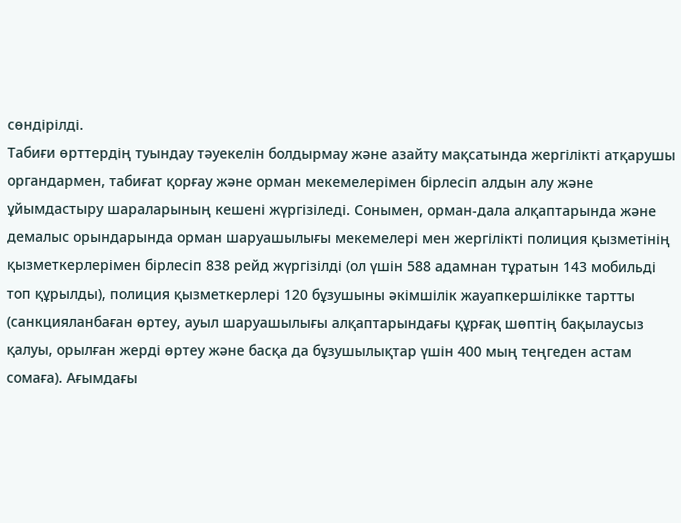сөндірілді.
Табиғи өрттердің туындау тәуекелін болдырмау және азайту мақсатында жергілікті атқарушы органдармен, табиғат қорғау және орман мекемелерімен бірлесіп алдын алу және ұйымдастыру шараларының кешені жүргізіледі. Сонымен, орман-дала алқаптарында және демалыс орындарында орман шаруашылығы мекемелері мен жергілікті полиция қызметінің қызметкерлерімен бірлесіп 838 рейд жүргізілді (ол үшін 588 адамнан тұратын 143 мобильді топ құрылды), полиция қызметкерлері 120 бұзушыны әкімшілік жауапкершілікке тартты (санкцияланбаған өртеу, ауыл шаруашылығы алқаптарындағы құрғақ шөптің бақылаусыз қалуы, орылған жерді өртеу және басқа да бұзушылықтар үшін 400 мың теңгеден астам сомаға). Ағымдағы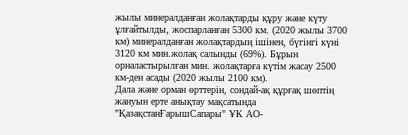жылы минералданған жолақтарды құру және күту ұлғайтылды, жоспарланған 5300 км. (2020 жылы 3700 км) минералданған жолақтардың ішінен, бүгінгі күні 3120 км мин.жолақ салынды (69%). Бұрын орналастырылған мин. жолақтарға күтім жасау 2500 км-ден асады (2020 жылы 2100 км).
Дала және орман өрттерін, сондай-ақ құрғақ шөптің жануын ерте анықтау мақсатында "ҚазақстанҒарышСапары" ҰК АО-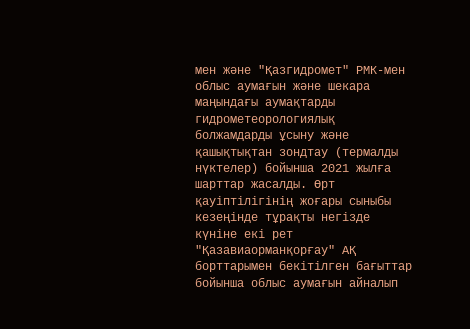мен және "Қазгидромет" РМК-мен облыс аумағын және шекара маңындағы аумақтарды гидрометеорологиялық болжамдарды ұсыну және қашықтықтан зондтау (термалды нүктелер) бойынша 2021 жылға шарттар жасалды. Өрт қауіптілігінің жоғары сыныбы кезеңінде тұрақты негізде күніне екі рет "Қазавиаорманқорғау" АҚ борттарымен бекітілген бағыттар бойынша облыс аумағын айналып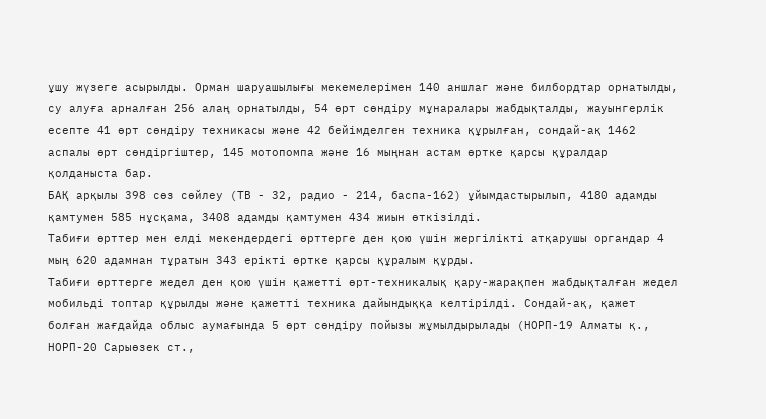ұшу жүзеге асырылды. Орман шаруашылығы мекемелерімен 140 аншлаг және билбордтар орнатылды, су алуға арналған 256 алаң орнатылды, 54 өрт сөндіру мұнаралары жабдықталды, жауынгерлік есепте 41 өрт сөндіру техникасы және 42 бейімделген техника құрылған, сондай-ақ 1462 аспалы өрт сөндіргіштер, 145 мотопомпа және 16 мыңнан астам өртке қарсы құралдар қолданыста бар.
БАҚ арқылы 398 сөз сөйлеу (ТВ - 32, радио - 214, баспа-162) ұйымдастырылып, 4180 адамды қамтумен 585 нұсқама, 3408 адамды қамтумен 434 жиын өткізілді.
Табиғи өрттер мен елді мекендердегі өрттерге ден қою үшін жергілікті атқарушы органдар 4 мың 620 адамнан тұратын 343 ерікті өртке қарсы құралым құрды.
Табиғи өрттерге жедел ден қою үшін қажетті өрт-техникалық қару-жарақпен жабдықталған жедел мобильді топтар құрылды және қажетті техника дайындыққа келтірілді. Сондай-ақ, қажет болған жағдайда облыс аумағында 5 өрт сөндіру пойызы жұмылдырылады (НОРП-19 Алматы қ., НОРП-20 Сарыөзек ст.,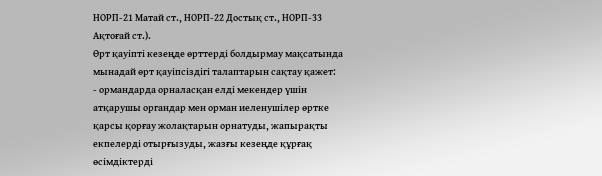НОРП-21 Матай ст., НОРП-22 Достық ст., НОРП-33 Ақтоғай ст.).
Өрт қауіпті кезеңде өрттерді болдырмау мақсатында мынадай өрт қауіпсіздігі талаптарын сақтау қажет:
- ормандарда орналасқан елді мекендер үшін атқарушы органдар мен орман иеленушілер өртке қарсы қорғау жолақтарын орнатуды, жапырақты екпелерді отырғызуды, жазғы кезеңде құрғақ өсімдіктерді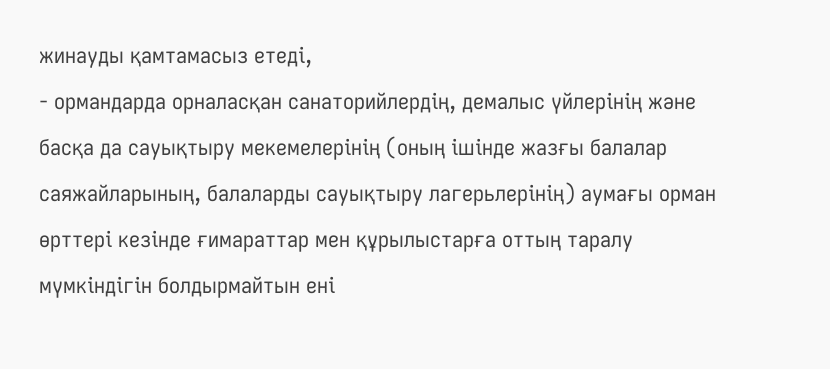жинауды қамтамасыз етеді,
- ормандарда орналасқан санаторийлердің, демалыс үйлерінің және басқа да сауықтыру мекемелерінің (оның ішінде жазғы балалар саяжайларының, балаларды сауықтыру лагерьлерінің) аумағы орман өрттері кезінде ғимараттар мен құрылыстарға оттың таралу мүмкіндігін болдырмайтын ені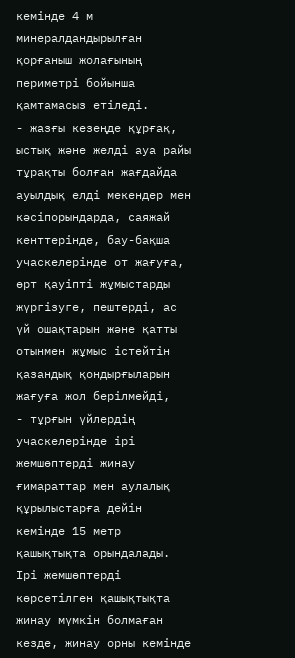кемінде 4 м минералдандырылған қорғаныш жолағының периметрі бойынша қамтамасыз етіледі.
- жазғы кезеңде құрғақ, ыстық және желді ауа райы тұрақты болған жағдайда ауылдық елді мекендер мен кәсіпорындарда, саяжай кенттерінде, бау-бақша учаскелерінде от жағуға, өрт қауіпті жұмыстарды жүргізуге, пештерді, ас үй ошақтарын және қатты отынмен жұмыс істейтін қазандық қондырғыларын жағуға жол берілмейді,
- тұрғын үйлердің учаскелерінде ірі жемшөптерді жинау ғимараттар мен аулалық құрылыстарға дейін кемінде 15 метр қашықтықта орындалады. Ірі жемшөптерді көрсетілген қашықтықта жинау мүмкін болмаған кезде, жинау орны кемінде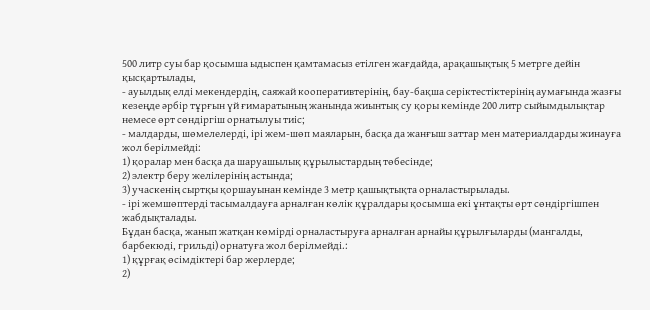500 литр суы бар қосымша ыдыспен қамтамасыз етілген жағдайда, арақашықтық 5 метрге дейін қысқартылады,
- ауылдық елді мекендердің, саяжай кооперативтерінің, бау-бақша серіктестіктерінің аумағында жазғы кезеңде әрбір тұрғын үй ғимаратының жанында жиынтық су қоры кемінде 200 литр сыйымдылықтар немесе өрт сөндіргіш орнатылуы тиіс;
- малдарды, шөмелелерді, ірі жем-шөп маяларын, басқа да жанғыш заттар мен материалдарды жинауға жол берілмейді:
1) қоралар мен басқа да шаруашылық құрылыстардың төбесінде;
2) электр беру желілерінің астында;
3) учаскенің сыртқы қоршауынан кемінде 3 метр қашықтықта орналастырылады.
- ірі жемшөптерді тасымалдауға арналған көлік құралдары қосымша екі ұнтақты өрт сөндіргішпен жабдықталады.
Бұдан басқа, жанып жатқан көмірді орналастыруға арналған арнайы құрылғыларды (мангалды, барбекюді, грильді) орнатуға жол берілмейді.:
1) құрғақ өсімдіктері бар жерлерде;
2)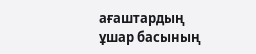ағаштардың ұшар басының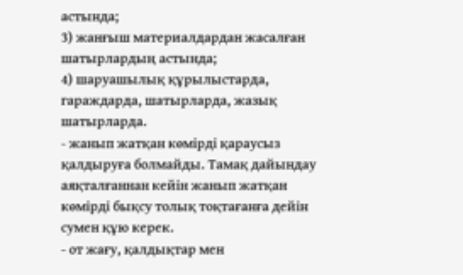астында;
3) жанғыш материалдардан жасалған шатырлардың астында;
4) шаруашылық құрылыстарда, гараждарда, шатырларда, жазық шатырларда.
- жанып жатқан көмірді қараусыз қалдыруға болмайды. Тамақ дайындау аяқталғаннан кейін жанып жатқан көмірді бықсу толық тоқтағанға дейін сумен құю керек.
- от жағу, қалдықтар мен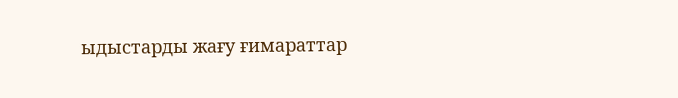ыдыстарды жағу ғимараттар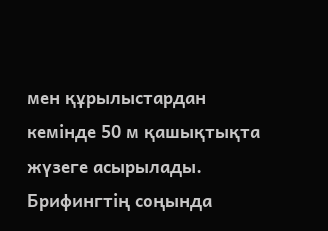мен құрылыстардан кемінде 50 м қашықтықта жүзеге асырылады.
Брифингтің соңында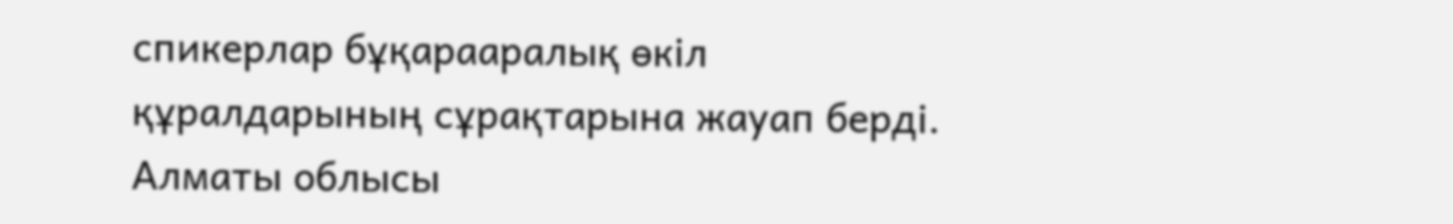спикерлар бұқарааралық өкіл құралдарының сұрақтарына жауап берді.
Алматы облысы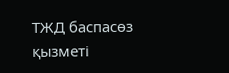ТЖД баспасөз қызметі